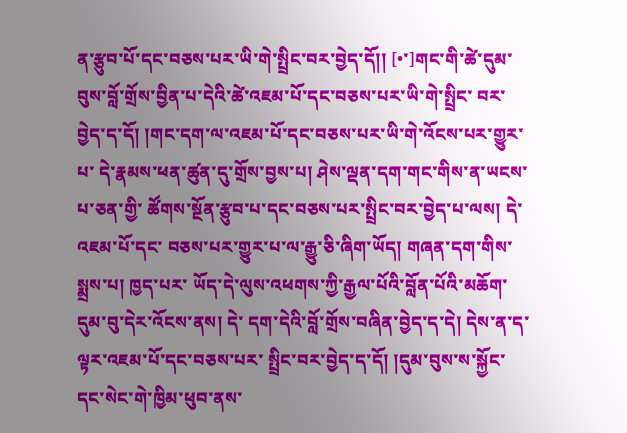ན་རྩུབ་པོ་དང་བཅས་པར་ཡི་གེ་སྤྲིང་བར་བྱེད་དོ།། [•་]གང་གི་ཚེ་དུམ་བུས་བློ་གྲོས་བྱིན་པ་དེའི་ཚེ་འཇམ་པོ་དང་བཅས་པར་ཡི་གེ་སྤྲིང་ བར་བྱེད་ད་དོ། །གང་དག་ལ་འཇམ་པོ་དང་བཅས་པར་ཡི་གེ་འོངས་པར་གྱུར་པ་ དེ་རྣམས་ཕན་ཚུན་དུ་གྲོས་བྱས་པ། ཤེས་ལྡན་དག་གང་གིས་ན་ཡངས་པ་ཅན་གྱི་ ཚོགས་སྔོན་རྩུབ་པ་དང་བཅས་པར་སྤྲིང་བར་བྱེད་པ་ལས། དེ་འཇམ་པོ་དང་ བཅས་པར་གྱུར་པ་ལ་རྒྱུ་ཅི་ཞིག་ཡོད། གཞན་དག་གིས་སྨྲས་པ། ཁྱད་པར་ ཡོད་དེ་ལུས་འཕགས་ཀྱི་རྒྱལ་པོའི་བློན་པོའི་མཆོག་དུམ་བུ་དེར་འོངས་ནས། དེ་ དག་དེའི་བློ་གྲོས་བཞིན་བྱེད་ད་དེ། དེས་ན་ད་ལྟར་འཇམ་པོ་དང་བཅས་པར་ སྤྲིང་བར་བྱེད་ད་དོ། །དུམ་བུས་ས་སྐྱོང་དང་སེང་གེ་ཁྱིམ་ཕུབ་ནས་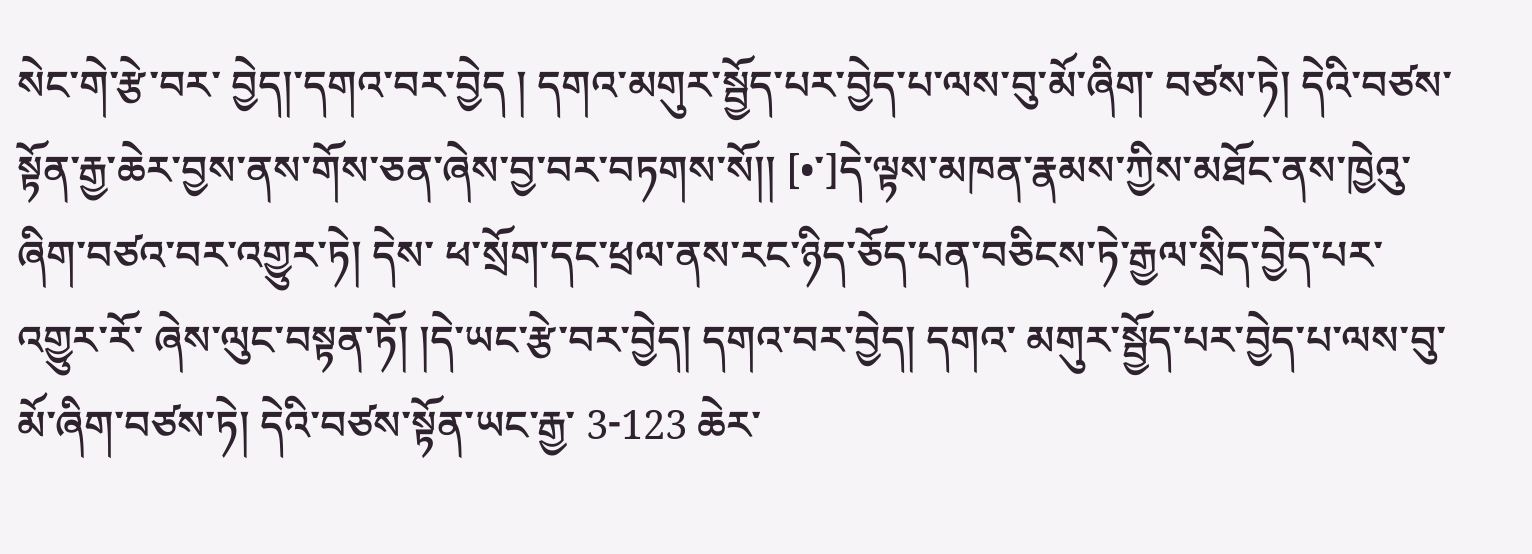སེང་གེ་རྩེ་བར་ བྱེད།་དགའ་བར་བྱེད ། དགའ་མགུར་སྦྱོད་པར་བྱེད་པ་ལས་བུ་མོ་ཞིག་ བཙས་ཏེ། དེའི་བཙས་སྟོན་རྒྱ་ཆེར་བྱས་ནས་གོས་ཅན་ཞེས་བྱ་བར་བཏགས་སོ།། [•་]དེ་ལྟས་མཁན་རྣམས་ཀྱིས་མཐོང་ནས་ཁྱེའུ་ཞིག་བཙའ་བར་འགྱུར་ཏེ། དེས་ ཕ་སྲོག་དང་ཕྲལ་ནས་རང་ཉིད་ཅོད་པན་བཅིངས་ཏེ་རྒྱལ་སྲིད་བྱེད་པར་འགྱུར་རོ་ ཞེས་ལུང་བསྟན་ཏོ། །དེ་ཡང་རྩེ་བར་བྱེད། དགའ་བར་བྱེད། དགའ་ མགུར་སྦྱོད་པར་བྱེད་པ་ལས་བུ་མོ་ཞིག་བཙས་ཏེ། དེའི་བཙས་སྟོན་ཡང་རྒྱ་ 3-123 ཆེར་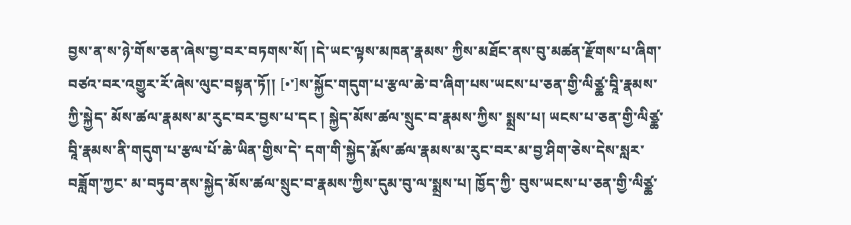བྱས་ན་ས་ཉེ་གོས་ཅན་ཞེས་བྱ་བར་བཏགས་སོ། །དེ་ཡང་ལྟས་མཁན་རྣམས་ ཀྱིས་མཐོང་ནས་བུ་མཚན་རྫོགས་པ་ཞིག་བཙའ་བར་འགྱུར་རོ་ཞེས་ལུང་བསྟན་ཏོ།། [•་]ས་སྐྱོང་གདུག་པ་རྩལ་ཆེ་བ་ཞིག་པས་ཡངས་པ་ཅན་གྱི་ལིཙྪ་བཱི་རྣམས་ཀྱི་སྐྱེད་ མོས་ཚལ་རྣམས་མ་རུང་བར་བྱས་པ་དང ། སྐྱེད་མོས་ཚལ་སྲུང་བ་རྣམས་ཀྱིས་ སྨྲས་པ། ཡངས་པ་ཅན་གྱི་ལིཙྪ་བཱི་རྣམས་ནི་གདུག་པ་རྩལ་པོ་ཆེ་ཡིན་གྱིས་དེ་ དག་གི་སྐྱེད་རྨོས་ཚལ་རྣམས་མ་རུང་བར་མ་བྱ་ཤིག་ཅེས་དེས་སླར་བཟློག་ཀྱང་ མ་བཏུབ་ནས་སྐྱེད་མོས་ཚལ་སྲུང་བ་རྣམས་ཀྱིས་དུམ་བུ་ལ་སྨྲས་པ། ཁྱོད་ཀྱི་ བུས་ཡངས་པ་ཅན་གྱི་ལིཙྪ་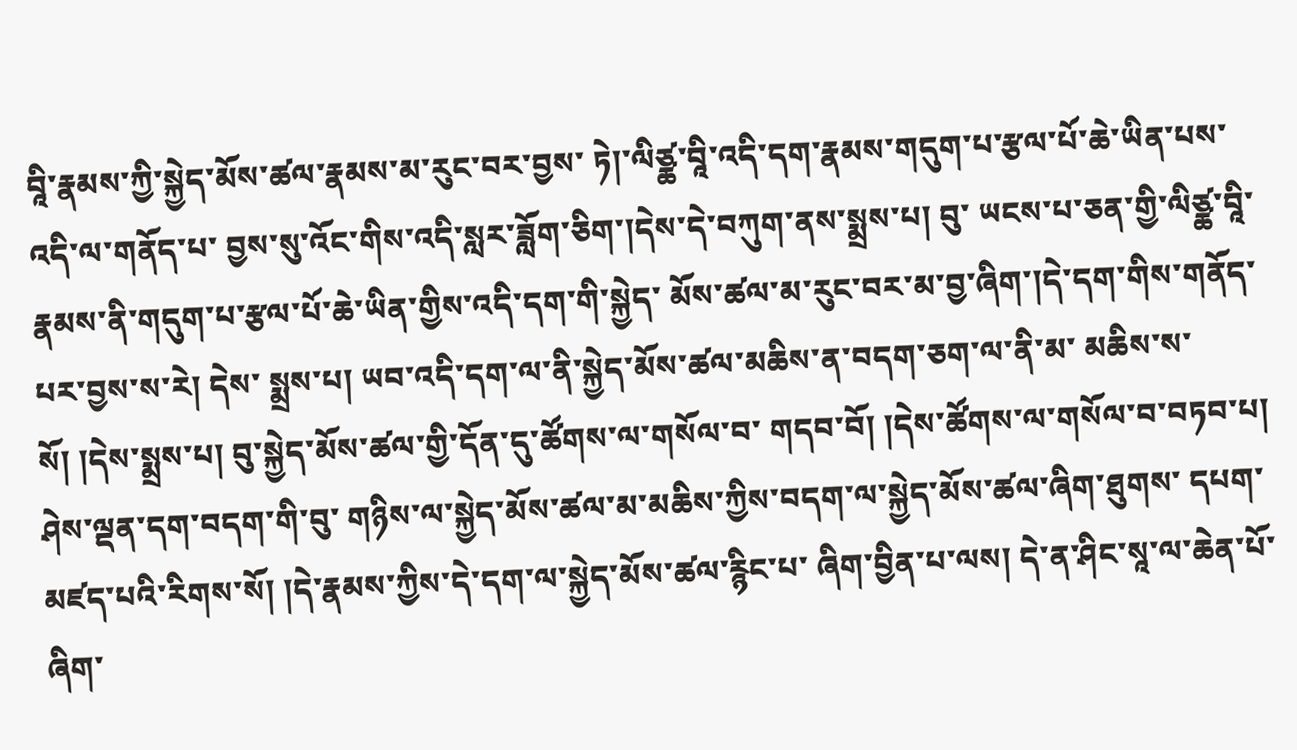བཱི་རྣམས་ཀྱི་སྐྱེད་མོས་ཚལ་རྣམས་མ་རུང་བར་བྱས་ ཏེ།་ལིཙྪ་བཱི་འདི་དག་རྣམས་གདུག་པ་རྩལ་པོ་ཆེ་ཡིན་པས་འདི་ལ་གནོད་པ་ བྱས་སུ་འོང་གིས་འདི་སླར་ཟློག་ཅིག་།དེས་དེ་བཀུག་ནས་སྨྲས་པ། བུ་ ཡངས་པ་ཅན་གྱི་ལིཙྪ་བཱི་རྣམས་ནི་གདུག་པ་རྩལ་པོ་ཆེ་ཡིན་གྱིས་འདི་དག་གི་སྐྱེད་ མོས་ཚལ་མ་རུང་བར་མ་བྱ་ཞིག་།དེ་དག་གིས་གནོད་པར་བྱས་ས་རེ། དེས་ སྨྲས་པ། ཡབ་འདི་དག་ལ་ནི་སྐྱེད་མོས་ཚལ་མཆིས་ན་བདག་ཅག་ལ་ནི་མ་ མཆིས་ས་སོ། །དེས་སྨྲས་པ། བུ་སྐྱེད་མོས་ཚལ་གྱི་དོན་དུ་ཚོགས་ལ་གསོལ་བ་ གདབ་བོ། །དེས་ཚོགས་ལ་གསོལ་བ་བཏབ་པ། ཤེས་ལྡན་དག་བདག་གི་བུ་ གཉིས་ལ་སྐྱེད་མོས་ཚལ་མ་མཆིས་ཀྱིས་བདག་ལ་སྐྱེད་མོས་ཚལ་ཞིག་ཐུགས་ དཔག་མཛད་པའི་རིགས་སོ། །དེ་རྣམས་ཀྱིས་དེ་དག་ལ་སྐྱེད་མོས་ཚལ་རྙིང་པ་ ཞིག་བྱིན་པ་ལས། དེ་ན་ཤིང་སཱ་ལ་ཆེན་པོ་ཞིག་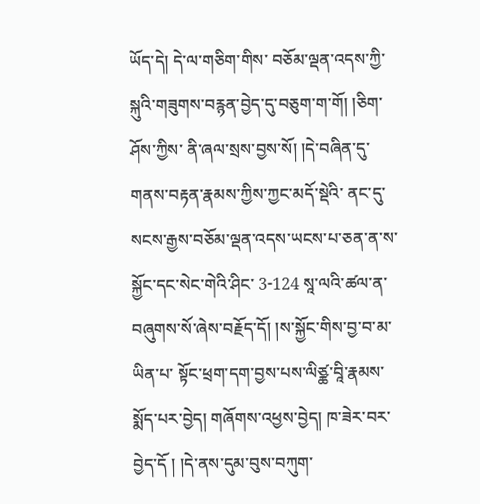ཡོད་དེ། དེ་ལ་གཅིག་གིས་ བཅོམ་ལྡན་འདས་ཀྱི་སྐུའི་གཟུགས་བརྙན་བྱེད་དུ་བཅུག་ག་གོ། །ཅིག་ཤོས་ཀྱིས་ ནི་ཞལ་སྲས་བྱས་སོ། །དེ་བཞིན་དུ་གནས་བརྟན་རྣམས་ཀྱིས་ཀྱང་མདོ་སྡེའི་ ནང་དུ་སངས་རྒྱས་བཅོམ་ལྡན་འདས་ཡངས་པ་ཅན་ན་ས་སྐྱོང་དང་སེང་གེའི་ཤིང་ 3-124 སཱ་ལའི་ཚལ་ན་བཞུགས་སོ་ཞེས་བརྗོད་དོ། །ས་སྐྱོང་གིས་བྱ་བ་མ་ཡིན་པ་ སྟོང་ཕྲག་དག་བྱས་པས་ལིཙྪ་བཱི་རྣམས་སྨོད་པར་བྱེད། གཞོགས་འཕྱས་བྱེད། ཁ་ཟེར་བར་བྱེད་དོ ། །དེ་ནས་དུམ་བུས་བཀུག་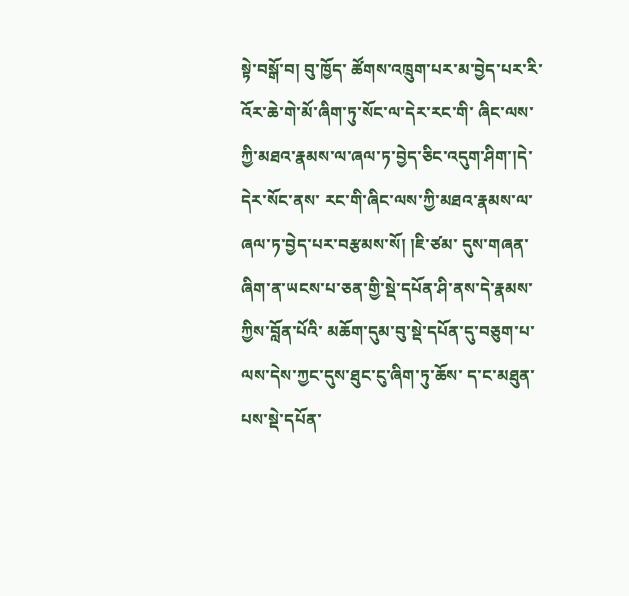སྟེ་བསྒོ་བ། བུ་ཁྱོད་ ཚོགས་འཁྲུག་པར་མ་བྱེད་པར་རི་འོར་ཆེ་གེ་མོ་ཞིག་ཏུ་སོང་ལ་དེར་རང་གི་ ཞིང་ལས་ཀྱི་མཐའ་རྣམས་ལ་ཞལ་ཏ་བྱེད་ཅིང་འདུག་ཤིག་།དེ་དེར་སོང་ནས་ རང་གི་ཞིང་ལས་ཀྱི་མཐའ་རྣམས་ལ་ཞལ་ཏ་བྱེད་པར་བརྩམས་སོ། །ཇི་ཙམ་ དུས་གཞན་ཞིག་ན་ཡངས་པ་ཅན་གྱི་སྡེ་དཔོན་ཤི་ནས་དེ་རྣམས་ཀྱིས་བློན་པོའི་ མཆོག་དུམ་བུ་སྡེ་དཔོན་དུ་བཅུག་པ་ལས་དེས་ཀྱང་དུས་ཐུང་ངུ་ཞིག་ཏུ་ཆོས་ ད་ང་མཐུན་པས་སྡེ་དཔོན་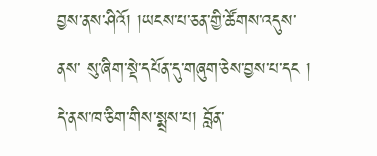བྱས་ནས་ཤིའོ། །ཡངས་པ་ཅན་གྱི་ཚོགས་འདུས་ནས་ སུ་ཞིག་སྡེ་དཔོན་དུ་གཞུག་ཅེས་བྱས་པ་དང ། དེ་ནས་ཁ་ཅིག་གིས་སྨྲས་པ། བློན་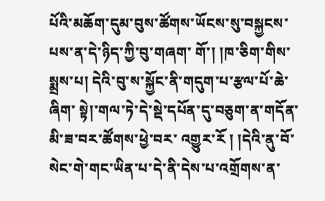པོའི་མཆོག་དུམ་བུས་ཚོགས་ཡོངས་སུ་བསྐྱངས་པས་ན་དེ་ཉིད་ཀྱི་བུ་གཞག་ གོ་། །ཁ་ཅིག་གིས་སྨྲས་པ། དེའི་བུ་ས་སྐྱོང་ནི་གདུག་པ་རྩལ་པོ་ཆེ་ཞིག་ སྟེ།་གལ་ཏེ་དེ་སྡེ་དཔོན་དུ་བཅུག་ན་གདོན་མི་ཟ་བར་ཚོགས་ཕྱེ་བར་ འགྱུར་རོ ། །དེའི་ནུ་བོ་སེང་གེ་གང་ཡིན་པ་དེ་ནི་དེས་པ་འགྲོགས་ན་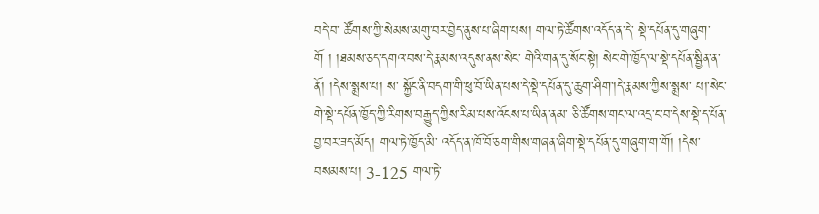བདེ་བ་ ཚོགས་ཀྱི་སེམས་མགུ་བར་བྱེད་ནུས་པ་ཞིག་པས། གལ་ཏེ་ཚོགས་འདོད་ན་དེ་ སྡེ་དཔོན་དུ་གཞུག་གོ ། །ཐམས་ཅད་དགའ་བས་དེ་རྣམས་འདུས་ནས་སེང་ གེའི་གན་དུ་སོང་སྟེ། སེང་གེ་ཁྱོད་ལ་སྡེ་དཔོན་སྦྱིན་ན་ནོ། །དེས་སྨྲས་པ། ས་ སྐྱོང་ནི་བདག་གི་ཕུ་བོ་ཡིན་པས་དེ་སྡེ་དཔོན་དུ་ཆུག་ཤིག་།དེ་རྣམས་ཀྱིས་སྨྲས་ པ།་སེང་གེ་སྡེ་དཔོན་ཁྱོད་ཀྱི་རིགས་བརྒྱུད་ཀྱིས་རིམ་པས་འོངས་པ་ཡིན་ནམ་ ཅི་ཚོགས་གང་ལ་འདྲ་ང་བ་དེས་སྡེ་ད་པོན་བྱ་བར་ཟད་མོད། གལ་ཏེ་ཁྱོད་མི་ འདོད་ན་ཁོ་བོ་ཅག་གིས་གཞན་ཞིག་སྡེ་དཔོན་དུ་གཞུག་ག་གོ། །དེས་བསམས་པ། 3-125 གལ་ཏེ་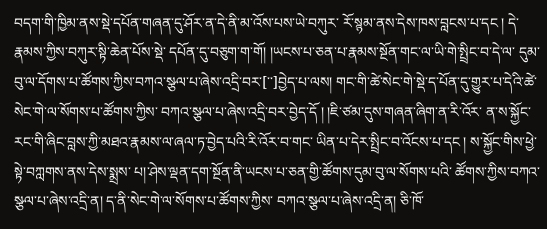བདག་གི་ཁྱིམ་ནས་སྡེ་དཔོན་གཞན་དུ་ཤོར་ན་དེ་ནི་མ་འོས་པས་ཡེ་བཀུར་ རོ་སྙམ་ནས་དེས་ཁས་བླངས་པ་དང ། དེ་རྣམས་ཀྱིས་བཀུར་སྟི་ཆེན་པོས་སྡེ་ དཔོན་དུ་བཅུག་ག་གོ། །ཡངས་པ་ཅན་པ་རྣམས་སྔོན་གང་ལ་ཡི་གེ་སྤྲིང་བ་དེ་ལ་ དུམ་བུ་ལ་དོགས་པ་ཚོགས་ཀྱིས་བཀའ་སྩལ་པ་ཞེས་འདྲི་བར་[་་]བྱེད་པ་ལས། གང་གི་ཚེ་སེང་གེ་སྡེ་ད་པོན་དུ་གྱུར་པ་དེའི་ཚེ་སེང་གེ་ལ་སོགས་པ་ཚོགས་ཀྱིས་ བཀའ་སྩལ་པ་ཞེས་འདྲི་བར་བྱེད་དོ ། །ཇི་ཙམ་དུས་གཞན་ཞིག་ན་རི་འོར་ ན་ས་སྐྱོང་རང་གི་ཞིང་བླས་ཀྱི་མཐའ་རྣམས་ལ་ཞལ་ཏ་བྱེད་པའི་རི་འོར་བ་གང་ ཡིན་པ་དེར་སྤྲིང་བ་འོངས་པ་དང ། ས་སྐྱོང་གིས་ཕྱེ་སྟེ་བཀླགས་ནས་དེས་སྨྲས་ པ།་ཤེས་ལྡན་དག་སྔོན་ནི་ཡངས་པ་ཅན་གྱི་ཚོགས་དུམ་བུ་ལ་སོགས་པའི་ ཚོགས་ཀྱིས་བཀའ་སྩལ་པ་ཞེས་འདྲི་ན། ད་ནི་སེང་གེ་ལ་སོགས་པ་ཚོགས་ཀྱིས་ བཀའ་སྩལ་པ་ཞེས་འདྲི་ན། ཅི་ཁོ་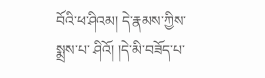བོའི་ཕ་ཤིའམ། དེ་རྣམས་ཀྱིས་སྨྲས་པ་ ཤིའོ། །དེ་མི་བཟོད་པ་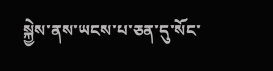སྐྱེས་ནས་ཡངས་པ་ཅན་དུ་སོང་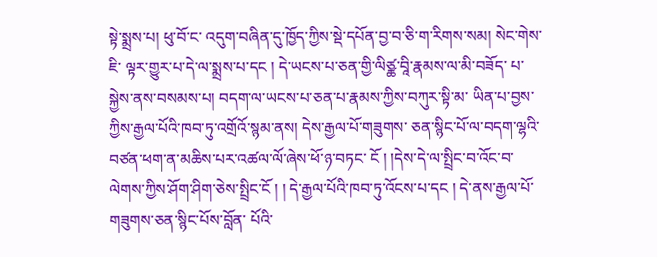སྟེ་སྨྲས་པ། ཕུ་བོ་ང་ འདུག་བཞིན་དུ་ཁྱོད་ཀྱིས་སྡེ་དཔོན་བྱ་བ་ཅི་ག་རིགས་སམ། སེང་གེས་ཇི་ ལྟར་གྱུར་པ་དེ་ལ་སྨྲས་པ་དང ། དེ་ཡངས་པ་ཅན་གྱི་ལིཙྪ་བཱི་རྣམས་ལ་མི་བཟོད་ པ་སྐྱེས་ནས་བསམས་པ། བདག་ལ་ཡངས་པ་ཅན་པ་རྣམས་ཀྱིས་བཀུར་སྟི་མ་ ཡིན་པ་བྱས་ཀྱིས་རྒྱལ་པོའི་ཁབ་ཏུ་འགྲོའོ་སྙམ་ནས། དེས་རྒྱལ་པོ་གཟུགས་ ཅན་སྙིང་པོ་ལ་བདག་ལྷའི་བཙན་ཕག་ན་མཆིས་པར་འཚལ་ལོ་ཞེས་ཕོ་ཉ་བཏང་ ངོ ། །དེས་དེ་ལ་སྤྲིང་བ་འོང་བ་ལེགས་ཀྱིས་ཤོག་ཤིག་ཅེས་སྤྲིང་ངོ ། ། དེ་རྒྱལ་པོའི་ཁབ་ཏུ་འོངས་པ་དང ། དེ་ནས་རྒྱལ་པོ་གཟུགས་ཅན་སྙིང་པོས་བློན་ པོའི་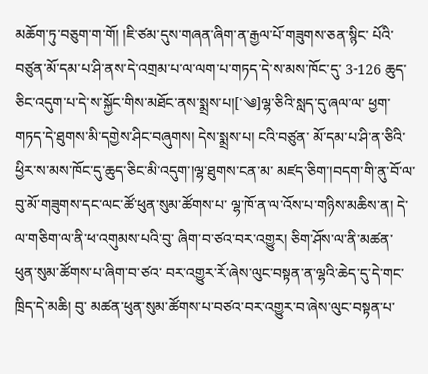མཆོག་ཏུ་བཅུག་ག་གོ། །ཇི་ཙམ་དུས་གཞན་ཞིག་ན་རྒྱལ་པོ་གཟུགས་ཅན་སྙིང་ པོའི་བཙུན་མོ་དམ་པ་ཤི་ནས་དེ་འགྲམ་པ་ལ་ལག་པ་གཏད་དེ་ས་མས་ཁོང་དུ་ 3-126 ཆུད་ཅིང་འདུག་པ་དེ་ས་སྐྱོང་གིས་མཐོང་ནས་སྨྲས་པ།[་༄]ལྷ་ཅིའི་སླད་དུ་ཞལ་ལ་ ཕྱག་གཏད་དེ་ཐུགས་མི་དགྱེས་ཤིང་བཞུགས། དེས་སྨྲས་པ། ངའི་བཙུན་ མོ་དམ་པ་ཤི་ན་ཅིའི་ཕྱིར་ས་མས་ཁོང་དུ་ཆུད་ཅིང་མི་འདུག་།ལྷ་ཐུགས་ངན་མ་ མཛད་ཅིག་།བདག་གི་ནུ་བོ་ལ་བུ་མོ་གཟུགས་དང་ལང་ཚོ་ཕུན་སུམ་ཚོགས་པ་ ལྷ་ཁོ་ན་ལ་འོས་པ་གཉིས་མཆིས་ན། དེ་ལ་གཅིག་ལ་ནི་ཕ་འགུམས་པའི་བུ་ ཞིག་བ་ཙའ་བར་འགྱུར། ཅིག་ཤོས་ལ་ནི་མཚན་ཕུན་སུམ་ཚོགས་པ་ཞིག་བ་ཙའ་ བར་འགྱུར་རོ་ཞེས་ལུང་བསྟན་ན་ལྷའི་ཆེད་དུ་དེ་གང་ཁྲིད་དེ་མཆི། བུ་ མཚན་ཕུན་སུམ་ཚོགས་པ་བཙའ་བར་འགྱུར་བ་ཞེས་ལུང་བསྟན་པ་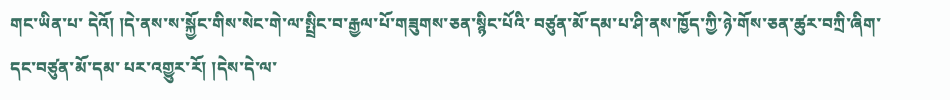གང་ཡིན་པ་ དེའོ། །དེ་ནས་ས་སྐྱོང་གིས་སེང་གེ་ལ་སྤྲིང་བ་རྒྱལ་པོ་གཟུགས་ཅན་སྙིང་པོའི་ བཙུན་མོ་དམ་པ་ཤི་ནས་ཁྱོད་ཀྱི་ཉེ་གོས་ཅན་ཚུར་བཀྲི་ཞིག་དང་བཙུན་མོ་དམ་ པར་འགྱུར་རོ། །དེས་དེ་ལ་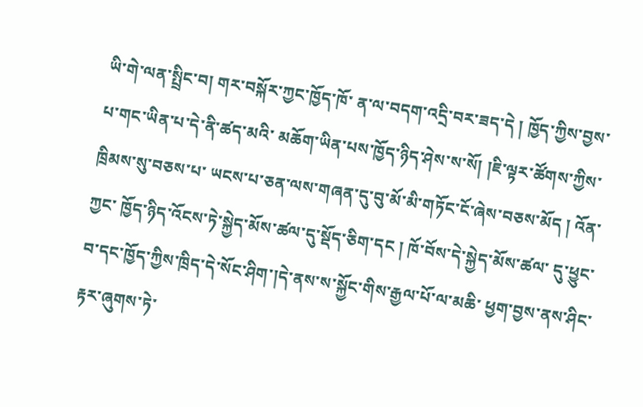ཡི་གེ་ལན་སྤྲིང་བ། གར་བསྐོར་ཀྱང་ཁྱོད་ཁོ་ ན་ལ་བདག་འདྲི་བར་ཟད་དེ ། ཁྱོད་ཀྱིས་བྱས་པ་གང་ཡིན་པ་དེ་ནི་ཚད་མའི་ མཆོག་ཡིན་པས་ཁྱོད་ཉིད་ཤེས་ས་སོ། །ཇི་ལྟར་ཚོགས་ཀྱིས་ཁྲིམས་སུ་བཅས་པ་ ཡངས་པ་ཅན་ལས་གཞན་དུ་བུ་མོ་མི་གཏོང་ངོ་ཞེས་བཅས་མོད ། འོན་ཀྱང་ ཁྱོད་ཉིད་འོངས་ཏེ་སྐྱེད་མོས་ཚལ་དུ་སྡོད་ཅིག་དང ། ཁོ་བོས་དེ་སྐྱེད་མོས་ཚལ་ དུ་ཕྱུང་བ་དང་ཁྱོད་ཀྱིས་ཁྲིད་དེ་སོང་ཤིག་།དེ་ནས་ས་སྐྱོང་གིས་རྒྱལ་པོ་ལ་མཆི་ ཕྱག་བྱས་ནས་ཤིང་རྟར་ཞུགས་ཏེ་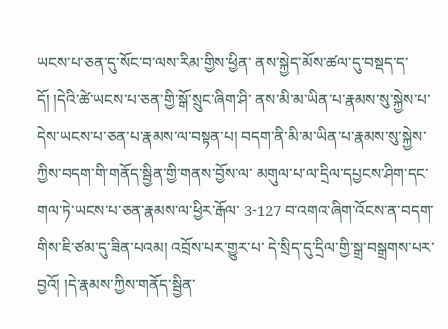ཡངས་པ་ཅན་དུ་སོང་བ་ལས་རིམ་གྱིས་ཕྱིན་ ནས་སྐྱེད་མོས་ཚལ་དུ་བསྡད་ད་དོ། །དེའི་ཚེ་ཡངས་པ་ཅན་གྱི་སྒོ་སྲུང་ཞིག་ཤི་ ནས་མི་མ་ཡིན་པ་རྣམས་སུ་སྐྱེས་པ་དེས་ཡངས་པ་ཅན་པ་རྣམས་ལ་བསྟན་པ། བདག་ནི་མི་མ་ཡིན་པ་རྣམས་སུ་སྐྱེས་ཀྱིས་བདག་གི་གནོད་སྦྱིན་གྱི་གནས་བྱོས་ལ་ མགུལ་པ་ལ་དྲིལ་དཔྱངས་ཤིག་དང་གལ་ཏེ་ཡངས་པ་ཅན་རྣམས་ལ་ཕྱིར་རྒོལ་ 3-127 བ་འགའ་ཞིག་འོངས་ན་བདག་གིས་ཇི་ཙམ་དུ་ཟིན་པའམ། འབྲོས་པར་གྱུར་པ་ དེ་སྲིད་དུ་དྲིལ་གྱི་སྒྲ་བསྒྲགས་པར་བྱའོ། །དེ་རྣམས་ཀྱིས་གནོད་སྦྱིན་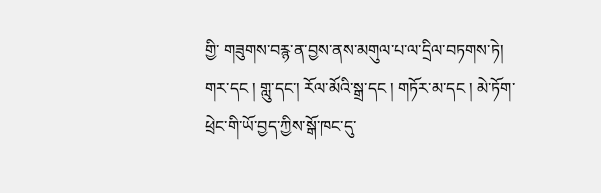གྱི་ གཟུགས་བརྙ་ན་བྱས་ནས་མགུལ་པ་ལ་དྲིལ་བཏགས་ཏེ། གར་དང ། གླུ་དང་། རོལ་མོའི་སྒྲ་དང ། གཏོར་མ་དང ། མེ་ཏོག་ཕྲེང་གི་ཡོ་བྱད་ཀྱིས་སྒོ་ཁང་དུ་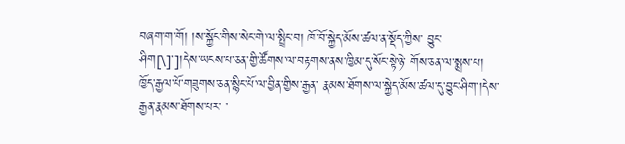བཞག་ག་གོ། །ས་སྐྱོང་གིས་སེང་གེ་ལ་སྤྲིང་བ། ཁོ་བོ་སྐྱེད་མོས་ཚལ་ན་སྡོད་ཀྱིས་ བྱུང་ཤིག[\]་]།དེས་ཡངས་པ་ཅན་གྱི་ཚོགས་ལ་བརྟགས་ནས་ཁྱིམ་དུ་སོང་སྟེ་ཉེ་ གོས་ཅན་ལ་སྨྲས་པ། ཁྱོད་རྒྱལ་པོ་གཟུགས་ཅན་སྙིང་པོ་ལ་བྱིན་གྱིས་རྒྱན་ རྣམས་ཐོགས་ལ་སྐྱེད་མོས་ཚལ་དུ་བྱུང་ཤིག་།དེས་རྒྱན་རྣམས་ཐོགས་པར་ ་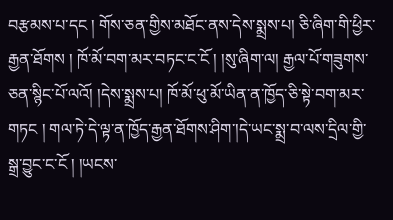བརྩམས་པ་དང ། གོས་ཅན་གྱིས་མཐོང་ནས་དེས་སྨྲས་པ། ཅི་ཞིག་གི་ཕྱིར་ རྒྱན་ཐོགས ། ཁོ་མོ་བག་མར་བཏང་ང་ངོ ། །སུ་ཞིག་ལ། རྒྱལ་པོ་གཟུགས་ ཅན་སྙིང་པོ་ལའོ། །དེས་སྨྲས་པ། ཁོ་མོ་ཕུ་མོ་ཡིན་ན་ཁྱོད་ཅི་སྟེ་བག་མར་ གཏང ། གལ་ཏེ་དེ་ལྟ་ན་ཁྱོད་རྒྱན་ཐོགས་ཤིག་།དེ་ཡང་སྨྲ་བ་ལས་དྲིལ་གྱི་ སྒྲ་བྱུང་ང་ངོ ། །ཡངས་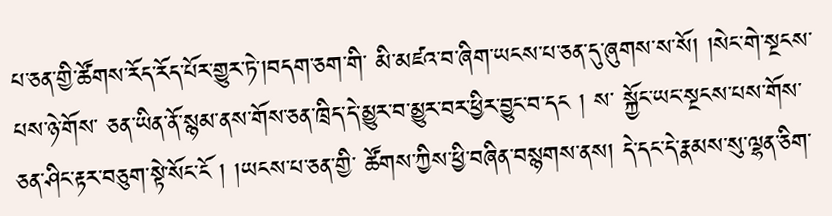པ་ཅན་གྱི་ཚོགས་རོད་རོད་པོར་གྱུར་ཏེ་།བདག་ཅག་གི་ མི་མཛའ་བ་ཞིག་ཡངས་པ་ཅན་དུ་ཞུགས་ས་སོ། །སེང་གེ་སྔངས་པས་ཉེ་གོས་ ཅན་ཡིན་ནོ་སྙམ་ནས་གོས་ཅན་ཁྲིད་དེ་མྱུར་བ་མྱུར་བར་ཕྱིར་བྱུང་བ་དང ། ས་ སྐྱོང་ཡང་སྔངས་པས་གོས་ཅན་ཤིང་རྟར་བཅུག་སྟེ་སོང་ངོ ། །ཡངས་པ་ཅན་གྱི་ ཚོགས་ཀྱིས་ཕྱི་བཞིན་བསྙགས་ནས། དེ་དང་དེ་རྣམས་སུ་ལྷན་ཅིག་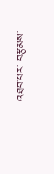འཐབ་པར་ བརྩམས་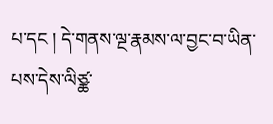པ་དང ། དེ་གནས་ལྔ་རྣམས་ལ་བྱང་བ་ཡིན་པས་དེས་ལིཙྪ་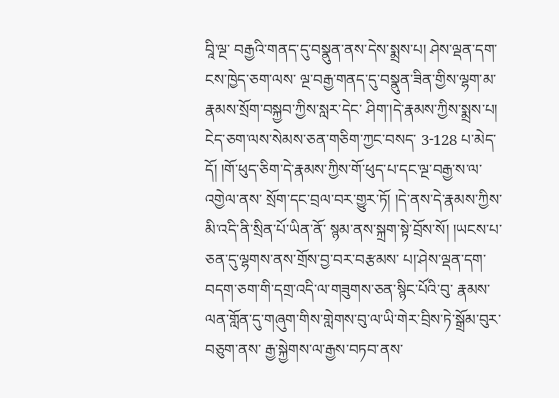བཱི་ལྔ་ བརྒྱའི་གནད་དུ་བསྣུན་ནས་དེས་སྨྲས་པ། ཤེས་ལྡན་དག་ངས་ཁྱེད་ཅག་ལས་ ལྔ་བརྒྱ་གནད་དུ་བསྣུན་ཟིན་གྱིས་ལྷག་མ་རྣམས་སྲོག་བསྐྱབ་ཀྱིས་སླར་དེང་ ཤིག་།དེ་རྣམས་ཀྱིས་སྨྲས་པ། ངེད་ཅག་ལས་སེམས་ཅན་གཅིག་ཀྱང་བསད་ 3-128 པ་མེད་དོ། །གོ་ཕུད་ཅིག་དེ་རྣམས་ཀྱིས་གོ་ཕུད་པ་དང་ལྔ་བརྒྱ་ས་ལ་འགྱེལ་ནས་ སྲོག་དང་བྲལ་བར་གྱུར་ཏོ། །དེ་ནས་དེ་རྣམས་ཀྱིས་མི་འདི་ནི་སྲིན་པོ་ཡིན་ནོ་ སྙམ་ནས་སྐྲག་སྟེ་བྲོས་སོ། །ཡངས་པ་ཅན་དུ་ལྷགས་ནས་གྲོས་བྱ་བར་བརྩམས་ པ།་ཤེས་ལྡན་དག་བདག་ཅག་གི་དགྲ་འདི་ལ་གཟུགས་ཅན་སྙིང་པོའི་བུ་ རྣམས་ལན་གློན་དུ་གཞུག་གིས་གླེགས་བུ་ལ་ཡི་གེར་བྲིས་ཏེ་སྒྲོམ་བུར་བཅུག་ནས་ རྒྱ་སྐྱེགས་ལ་རྒྱས་བཏབ་ནས་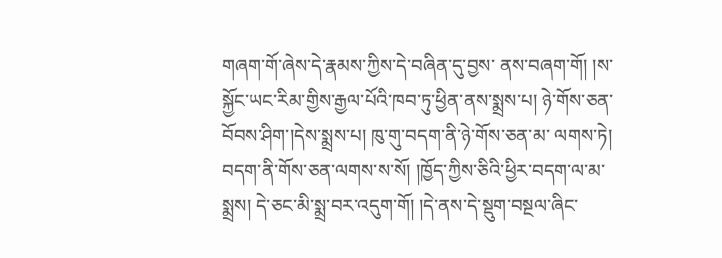གཞག་གོ་ཞེས་དེ་རྣམས་ཀྱིས་དེ་བཞིན་དུ་བྱས་ ནས་བཞག་གོ། །ས་སྐྱོང་ཡང་རིམ་གྱིས་རྒྱལ་པོའི་ཁབ་ཏུ་ཕྱིན་ནས་སྨྲས་པ། ཉེ་གོས་ཅན་བོབས་ཤིག་།དེས་སྨྲས་པ། ཁུ་གུ་བདག་ནི་ཉེ་གོས་ཅན་མ་ ལགས་ཏེ། བདག་ནི་གོས་ཅན་ལགས་ས་སོ། །ཁྱོད་ཀྱིས་ཅིའི་ཕྱིར་བདག་ལ་མ་ སྨྲས། དེ་ཅང་མི་སྨྲ་བར་འདུག་གོ། །དེ་ནས་དེ་སྡུག་བསྔལ་ཞིང་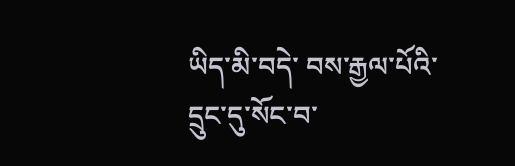ཡིད་མི་བདེ་ བས་རྒྱལ་པོའི་དྲུང་དུ་སོང་བ་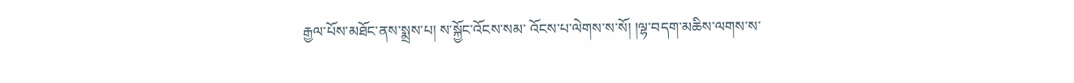རྒྱལ་པོས་མཐོང་ནས་སྨྲས་པ། ས་སྐྱོང་འོངས་སམ་ འོངས་པ་ལེགས་ས་སོ། །ལྷ་བདག་མཆིས་ལགས་ས་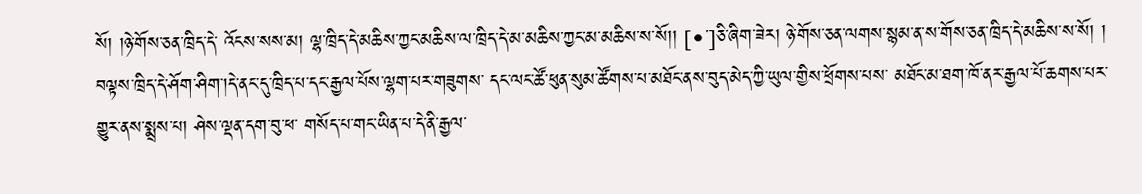སོ། །ཉེ་གོས་ཅན་ཁྲིད་དེ་ འོངས་སས་མ། ལྷ་ཁྲིད་དེ་མཆིས་ཀྱང་མཆིས་ལ་ཁྲིད་དེ་མ་མཆིས་ཀྱང་མ་མཆིས་ས་སོ།། [•་]ཅི་ཞིག་ཟེར། ཉེ་གོས་ཅན་ལགས་སྙམ་ན་ས་གོས་ཅན་ཁྲིད་དེ་མཆིས་ས་སོ། ། བལྟས་ཁྲིད་དེ་ཤོག་ཤིག་།དེ་ནང་དུ་ཁྲིད་པ་དང་རྒྱལ་པོས་ལྷག་པར་གཟུགས་ དང་ལང་ཚོ་ཕུན་སུམ་ཚོགས་པ་མཐོང་ནས་བུད་མེད་ཀྱི་ཡུལ་གྱིས་ཕྲོགས་པས་ མཐོང་མ་ཐག་ཁོ་ནར་རྒྱལ་པོ་ཆགས་པར་གྱུར་ནས་སྨྲས་པ། ཤེས་ལྡན་དག་བུ་ཕ་ གསོད་པ་གང་ཡིན་པ་དེ་ནི་རྒྱལ་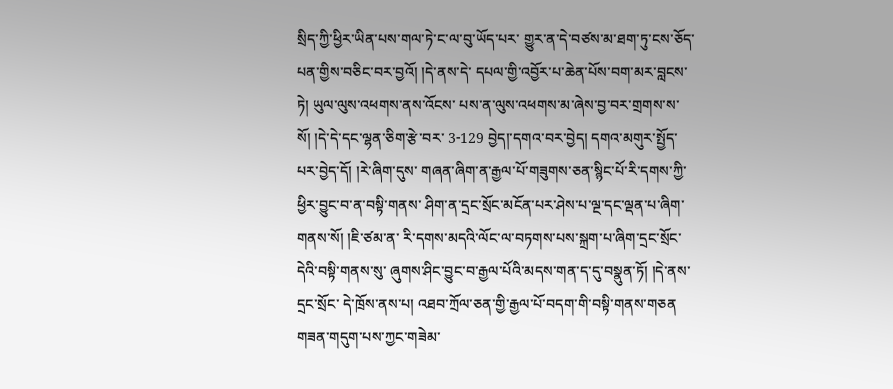སྲིད་ཀྱི་ཕྱིར་ཡིན་པས་གལ་ཏེ་ང་ལ་བུ་ཡོད་པར་ གྱུར་ན་དེ་བཙས་མ་ཐག་ཏུ་ངས་ཅོད་པན་གྱིས་བཅིང་བར་བྱའོ། །དེ་ནས་དེ་ དཔལ་གྱི་འབྱོར་པ་ཆེན་པོས་བག་མར་བླངས་ཏེ། ཡུལ་ལུས་འཕགས་ནས་འོངས་ པས་ན་ལུས་འཕགས་མ་ཞེས་བྱ་བར་གྲགས་ས་སོ། །དེ་དེ་དང་ལྷན་ཅིག་རྩེ་བར་ 3-129 བྱེད།་དགའ་བར་བྱེད། དགའ་མགུར་སྤྱོད་པར་བྱེད་དོ། །རེ་ཞིག་དུས་ གཞན་ཞིག་ན་རྒྱལ་པོ་གཟུགས་ཅན་སྙིང་པོ་རི་དགས་ཀྱི་ཕྱིར་བྱུང་བ་ན་བསྟི་གནས་ ཤིག་ན་དྲང་སྲོང་མངོན་པར་ཤེས་པ་ལྔ་དང་ལྡན་པ་ཞིག་གནས་སོ། །ཇི་ཙམ་ན་ རི་དགས་མདའི་ལོང་ལ་བཏགས་པས་སྐྲག་པ་ཞིག་དྲང་སྲོང་དེའི་བསྟི་གནས་སུ་ ཞུགས་ཤིང་བྱུང་བ་རྒྱལ་པོའི་མདས་གན་ད་དུ་བསྣུན་ཏོ། །དེ་ནས་དྲང་སྲོང་ དེ་ཁྲོས་ནས་པ། འཐབ་ཀྲོལ་ཅན་གྱི་རྒྱལ་པོ་བདག་གི་བསྟི་གནས་གཅན གཟན་གདུག་པས་ཀྱང་གཟེམ་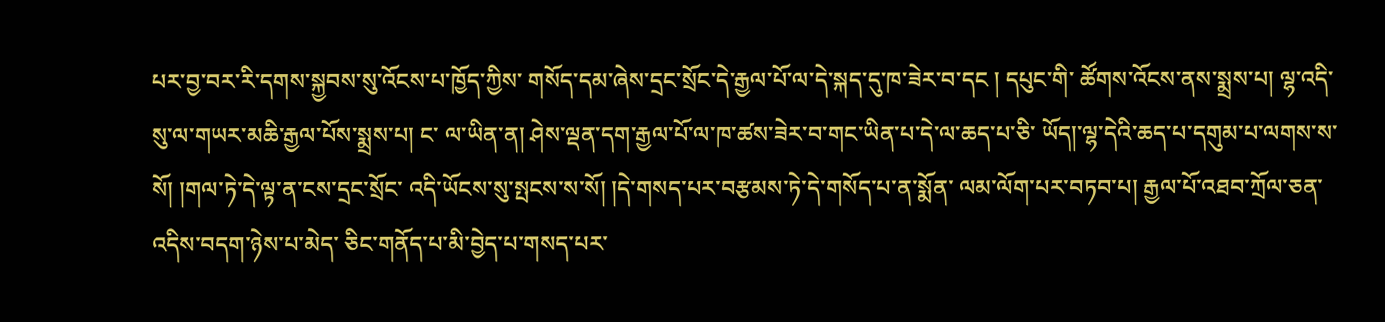པར་བྱ་བར་རི་དགས་སྐྱབས་སུ་འོངས་པ་ཁྱོད་ཀྱིས་ གསོད་དམ་ཞེས་དྲང་སྲོང་དེ་རྒྱལ་པོ་ལ་དེ་སྐད་དུ་ཁ་ཟེར་བ་དང ། དཔུང་གི་ ཚོགས་འོངས་ནས་སྨྲས་པ། ལྷ་འདི་སུ་ལ་གཡར་མཆི་རྒྱལ་པོས་སྨྲས་པ། ང་ ལ་ཡིན་ན། ཤེས་ལྡན་དག་རྒྱལ་པོ་ལ་ཁ་ཚས་ཟེར་བ་གང་ཡིན་པ་དེ་ལ་ཆད་པ་ཅི་ ཡོད།་ལྷ་དེའི་ཆད་པ་དགུམ་པ་ལགས་ས་སོ། །གལ་ཏེ་དེ་ལྟ་ན་ངས་དྲང་སྲོང་ འདི་ཡོངས་སུ་སྤངས་ས་སོ། །དེ་གསད་པར་བརྩམས་ཏེ་དེ་གསོད་པ་ན་སྨོན་ ལམ་ལོག་པར་བཏབ་པ། རྒྱལ་པོ་འཐབ་ཀྲོལ་ཅན་འདིས་བདག་ཉེས་པ་མེད་ ཅིང་གནོད་པ་མི་བྱེད་པ་གསད་པར་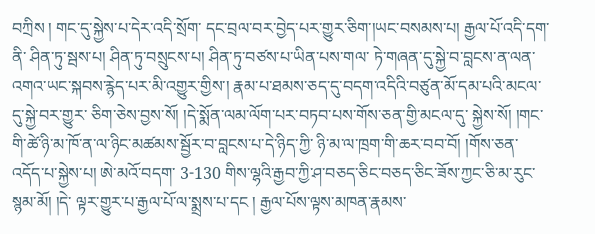བཀྲིས ། གང་དུ་སྐྱེས་པ་དེར་འདི་སྲོག་ དང་བྲལ་བར་བྱེད་པར་གྱུར་ཅིག་།ཡང་བསམས་པ། རྒྱལ་པོ་འདི་དག་ནི་ ཤིན་ཏུ་སྦས་པ། ཤིན་ཏུ་བསྲུངས་པ། ཤིན་ཏུ་བཙས་པ་ཡིན་པས་གལ་ ཏེ་གཞན་དུ་སྐྱེ་བ་བླངས་ན་ལན་འགའ་ཡང་སྐབས་རྙེད་པར་མི་འགྱུར་གྱིས་། རྣམ་པ་ཐམས་ཅད་དུ་བདག་འདིའི་བཙུན་མོ་དམ་པའི་མངལ་དུ་སྐྱེ་བར་གྱུར་ ཅིག་ཅེས་བྱས་སོ། །དེ་སྨོན་ལམ་ལོག་པར་བཏབ་པས་གོས་ཅན་གྱི་མངལ་དུ་ སྐྱེས་སོ། །གང་གི་ཚེ་ཉི་མ་ཁོ་ན་ལ་ཉིང་མཚམས་སྦྱོར་བ་བླངས་པ་དེ་ཉིད་ཀྱི་ ཉི་མ་ལ་ཁྲག་གི་ཆར་བབ་བོ། །གོས་ཅན་འདོད་པ་སྐྱེས་པ། ཨེ་མའོ་བདག་ 3-130 གིས་ལྷའི་རྒྱབ་ཀྱི་ཤ་བཅད་ཅིང་བཅད་ཅིང་ཟོས་ཀྱང་ཅི་མ་རུང་སྙམ་མོ། །དེ་ ལྟར་གྱུར་པ་རྒྱལ་པོ་ལ་སྨྲས་པ་དང ། རྒྱལ་པོས་ལྟས་མཁན་རྣམས་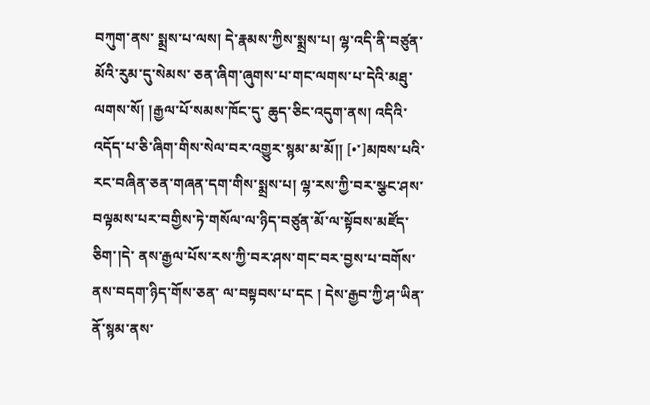བཀུག་ནས་ སྨྲས་པ་ལས། དེ་རྣམས་ཀྱིས་སྨྲས་པ། ལྷ་འདི་ནི་བཙུན་མོའི་རུམ་དུ་སེམས་ ཅན་ཞིག་ཞུགས་པ་གང་ལགས་པ་དེའི་མཐུ་ལགས་སོ། །རྒྱལ་པོ་སམས་ཁོང་དུ་ ཆུད་ཅིང་འདུག་ནས། འདིའི་འདོད་པ་ཅི་ཞིག་གིས་སེལ་བར་འགྱུར་སྙམ་མ་མོ།། [•་]མཁས་པའི་རང་བཞིན་ཅན་གཞན་དག་གིས་སྨྲས་པ། ལྷ་རས་ཀྱི་བར་སྩང་ཤས་ བལྟམས་པར་བགྱིས་ཏེ་གསོལ་ལ་ཉིད་བཙུན་མོ་ལ་སྟོབས་མཛོད་ཅིག་།དེ་ ནས་རྒྱལ་པོས་རས་ཀྱི་བར་ཤས་གང་བར་བྱས་པ་བགོས་ནས་བདག་ཉིད་གོས་ཅན་ ལ་བསྟབས་པ་དང ། དེས་རྒྱབ་ཀྱི་ཤ་ཡིན་ནོ་སྙམ་ནས་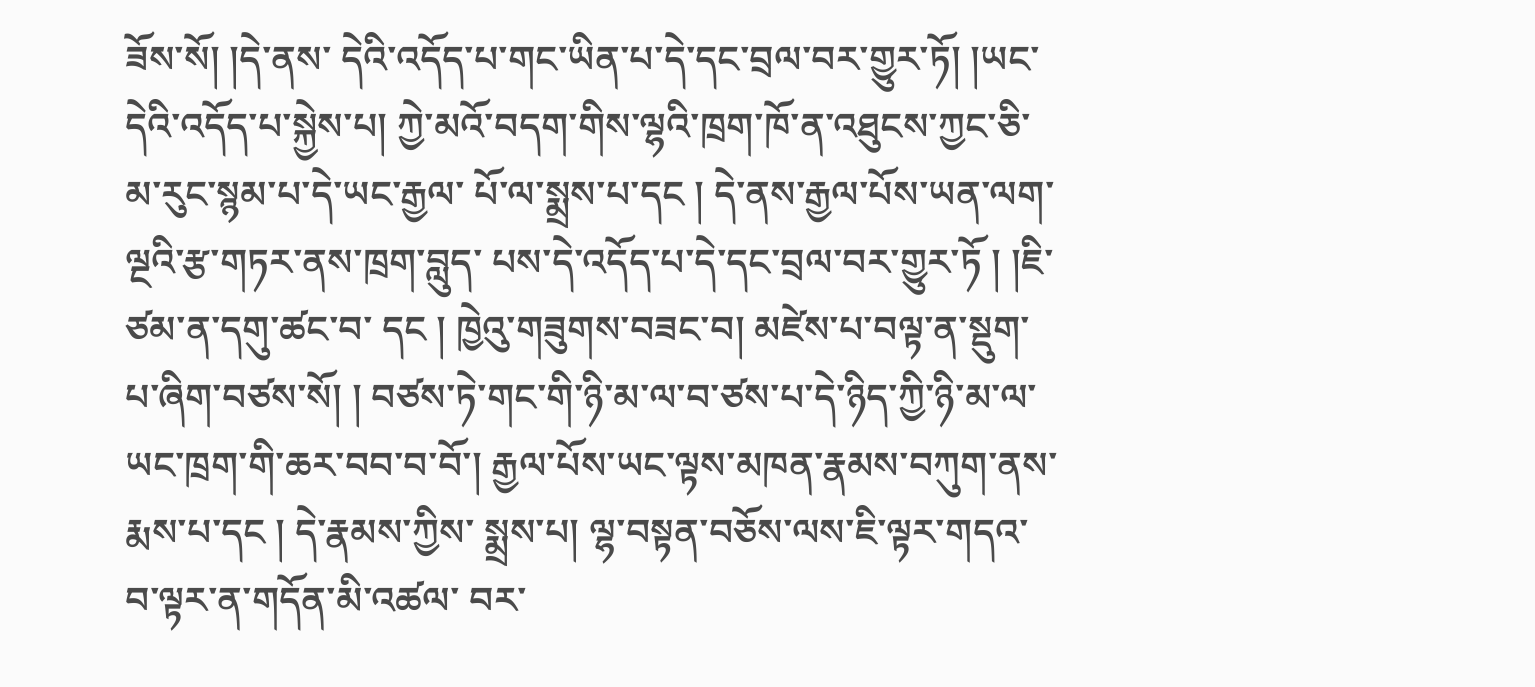ཟོས་སོ། །དེ་ནས་ དེའི་འདོད་པ་གང་ཡིན་པ་དེ་དང་བྲལ་བར་གྱུར་ཏོ། །ཡང་དེའི་འདོད་པ་སྐྱེས་པ། ཀྱེ་མའོ་བདག་གིས་ལྷའི་ཁྲག་ཁོ་ན་འཐུངས་ཀྱང་ཅི་མ་རུང་སྙམ་པ་དེ་ཡང་རྒྱལ་ པོ་ལ་སྨྲས་པ་དང ། དེ་ནས་རྒྱལ་པོས་ཡན་ལག་ལྔའི་རྩ་གཏར་ནས་ཁྲག་བླུད་ པས་དེ་འདོད་པ་དེ་དང་བྲལ་བར་གྱུར་ཏོ ། །ཇི་ཙམ་ན་དགུ་ཚང་བ་ དང ། ཁྱེའུ་གཟུགས་བཟང་བ། མཛེས་པ་བལྟ་ན་སྡུག་པ་ཞིག་བཙས་སོ། ། བཙས་ཏེ་གང་གི་ཉི་མ་ལ་བ་ཙས་པ་དེ་ཉིད་ཀྱི་ཉི་མ་ལ་ཡང་ཁྲག་གི་ཆར་བབ་བ་བོ་། རྒྱལ་པོས་ཡང་ལྟས་མཁན་རྣམས་བཀུག་ནས་རྨས་པ་དང ། དེ་རྣམས་ཀྱིས་ སྨྲས་པ། ལྷ་བསྟན་བཅོས་ལས་ཇི་ལྟར་གདའ་བ་ལྟར་ན་གདོན་མི་འཚལ་ བར་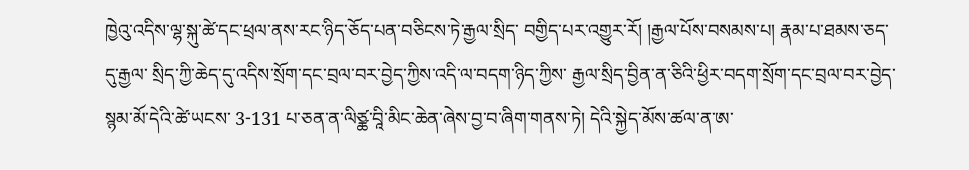ཁྱེའུ་འདིས་ལྷ་སྐུ་ཚེ་དང་ཕྲལ་ནས་རང་ཉིད་ཅོད་པན་བཅིངས་ཏེ་རྒྱལ་སྲིད་ བགྱིད་པར་འགྱུར་རོ། །རྒྱལ་པོས་བསམས་པ། རྣམ་པ་ཐམས་ཅད་དུ་རྒྱལ་ སྲིད་ཀྱི་ཆེད་དུ་འདིས་སྲོག་དང་བྲལ་བར་བྱེད་ཀྱིས་འདི་ལ་བདག་ཉིད་ཀྱིས་ རྒྱལ་སྲིད་བྱིན་ན་ཅིའི་ཕྱིར་བདག་སྲོག་དང་བྲལ་བར་བྱེད་སྙམ་མོ་དེའི་ཚེ་ཡངས་ 3-131 པ་ཅན་ན་ལིཙྪ་བཱི་མིང་ཆེན་ཞེས་བྱ་བ་ཞིག་གནས་ཏེ། དེའི་སྐྱེད་མོས་ཚལ་ན་ཨ་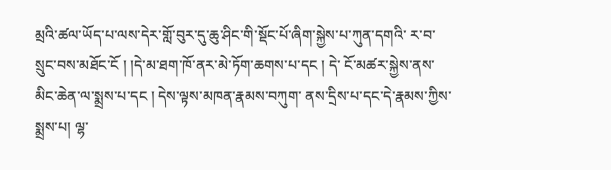མྲའི་ཚལ་ཡོད་པ་ལས་དེར་གློ་བུར་དུ་ཆུ་ཤིང་གི་སྡོང་པོ་ཞིག་སྐྱེས་པ་ཀུན་དགའི་ ར་བ་སྲུང་བས་མཐོང་ངོ ། །དེ་མ་ཐག་ཁོ་ནར་མེ་ཏོག་ཆགས་པ་དང ། དེ་ ངོ་མཚར་སྐྱེས་ནས་མིང་ཆེན་ལ་སྨྲས་པ་དང ། དེས་ལྟས་མཁན་རྣམས་བཀུག་ ནས་དྲིས་པ་དང་དེ་རྣམས་ཀྱིས་སྨྲས་པ། ལྷ་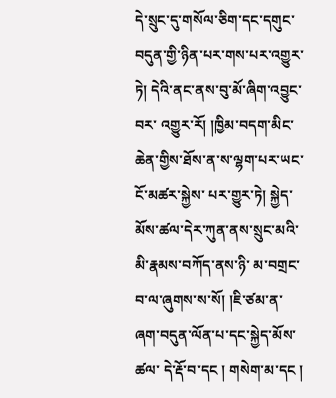དེ་སྲུང་དུ་གསོལ་ཅིག་དང་དགུང་ བདུན་གྱི་ཉིན་པར་གས་པར་འགྱུར་ཏེ། དེའི་ནང་ནས་བུ་མོ་ཞིག་འབྱུང་བར་ འགྱུར་རོ། །ཁྱིམ་བདག་མིང་ཆེན་གྱིས་ཐོས་ན་ས་ལྷག་པར་ཡང་ངོ་མཚར་སྐྱེས་ པར་གྱུར་ཏེ། སྐྱེད་མོས་ཚལ་དེར་ཀུན་ནས་སྲུང་མའི་མི་རྣམས་བཀོད་ནས་ཉི་ མ་བགྲང་བ་ལ་ཞུགས་ས་སོ། །ཇི་ཙམ་ན་ཞག་བདུན་ལོན་པ་དང་སྐྱེད་མོས་ཚལ་ དེ་རྡོ་བ་དང ། གསེག་མ་དང །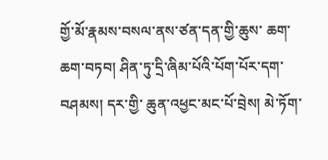གྱོ་མོ་རྣམས་བསལ་ནས་ཙན་དན་གྱི་ཆུས་ ཆག་ཆག་བཏབ། ཤིན་ཏུ་དྲི་ཞིམ་པོའི་པོག་པོར་དག་བཤམས། དར་གྱི་ ཆུན་འཕྱང་མང་པོ་བྲེས། མེ་ཏོག་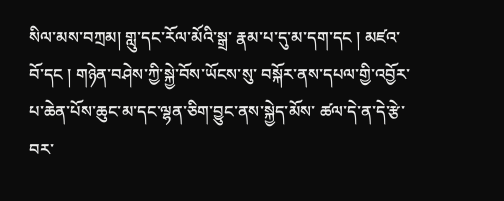སིལ་མས་བཀྲམ། གླུ་དང་རོལ་མོའི་སྒྲ་ རྣམ་པ་དུ་མ་དག་དང ། མཛའ་བོ་དང ། གཉེན་བཤེས་ཀྱི་སྐྱེ་བོས་ཡོངས་སུ་ བསྐོར་ནས་དཔལ་གྱི་འབྱོར་པ་ཆེན་པོས་ཆུང་མ་དང་ལྷན་ཅིག་བྱུང་ནས་སྐྱེད་མོས་ ཚལ་དེ་ན་དེ་རྩེ་བར་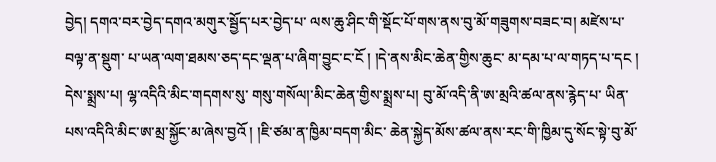བྱེད། དགའ་བར་བྱེད་དགའ་མགུར་སྦྱོད་པར་བྱེད་པ་ ལས་ཆུ་ཤིང་གི་སྡོང་པོ་གས་ནས་བུ་མོ་གཟུགས་བཟང་བ། མཛེས་པ་བལྟ་ན་སྡུག་ པ་ཡན་ལག་ཐམས་ཅད་དང་ལྡན་པ་ཞིག་བྱུང་ང་ངོ ། །དེ་ནས་མིང་ཆེན་གྱིས་ཆུང་ མ་དམ་པ་ལ་གཏད་པ་དང ། དེས་སྨྲས་པ། ལྷ་འདིའི་མིང་གདགས་སུ་ གསུ་གསོལ།་མིང་ཆེན་གྱིས་སྨྲས་པ། བུ་མོ་འདི་ནི་ཨ་མྲའི་ཚལ་ནས་རྙེད་པ་ ཡིན་པས་འདིའི་མིང་ཨ་མྲ་སྐྱོང་མ་ཞེས་བྱའོ ། །ཇི་ཙམ་ན་ཁྱིམ་བདག་མིང་ ཆེན་སྐྱེད་མོས་ཚལ་ནས་རང་གི་ཁྱིམ་དུ་སོང་སྟེ་བུ་མོ་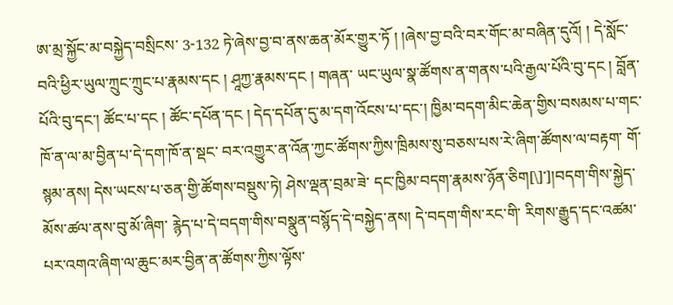ཨ་མྲ་སྐྱོང་མ་བསྐྱེད་བསྲིངས་ 3-132 ཏེ་ཞེས་བྱ་བ་ནས་ཆན་མོར་གྱུར་ཏོ ། །ཞེས་བྱ་བའི་བར་གོང་མ་བཞིན་དུའོ། ། དེ་སློང་བའི་ཕྱིར་ཡུལ་ཀྲུང་ཀྲུང་པ་རྣམས་དང ། ཤཱཀྱ་རྣམས་དང ། གཞན་ ཡང་ཡུལ་སྣ་ཚོགས་ན་གནས་པའི་རྒྱལ་པོའི་བུ་དང ། བློན་པོའི་བུ་དང་། ཚོང་པ་དང ། ཚོང་དཔོན་དང ། དེད་དཔོན་དུ་མ་དག་འོངས་པ་དང་། ཁྱིམ་བདག་མིང་ཆེན་གྱིས་བསམས་པ་གང་ཁོ་ན་ལ་མ་བྱིན་པ་དེ་དག་ཁོ་ན་སྡང་ བར་འགྱུར་ན་འོན་ཀྱང་ཚོགས་ཀྱིས་ཁྲིམས་སུ་བཅས་པས་རེ་ཞིག་ཚོགས་ལ་བརྟག་ གོ་སྙམ་ནས། དེས་ཡངས་པ་ཅན་གྱི་ཚོགས་བསྡུས་ཏེ། ཤེས་ལྡན་བྲམ་ཟེ་ དང་ཁྱིམ་བདག་རྣམས་ཉོན་ཅིག[\]་]།བདག་གིས་སྐྱེད་མོས་ཚལ་ནས་བུ་མོ་ཞིག་ རྙེད་པ་དེ་བདག་གིས་བསྣུན་བསྙོད་དེ་བསྐྱེད་ནས། དེ་བདག་གིས་རང་གི་ རིགས་རྒྱུད་དང་འཚམ་པར་འགའ་ཞིག་ལ་ཆུང་མར་བྱིན་ན་ཚོགས་ཀྱིས་ལྟོས་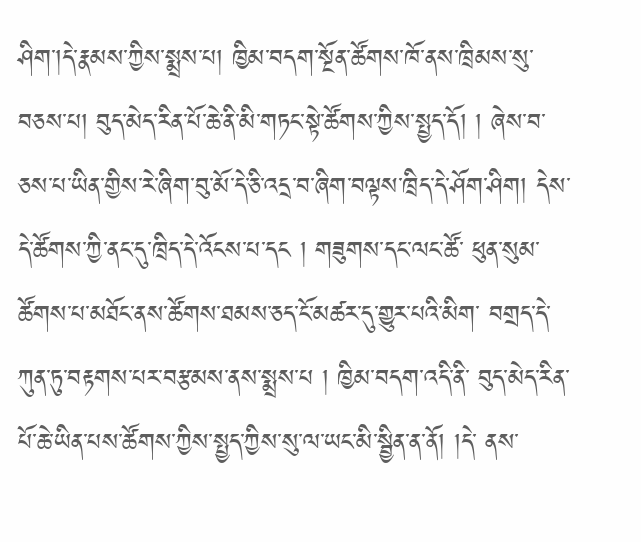ཤིག་།དེ་རྣམས་ཀྱིས་སྨྲས་པ། ཁྱིམ་བདག་སྔོན་ཚོགས་ཁོ་ནས་ཁྲིམས་སུ་ བཅས་པ། བུད་མེད་རིན་པོ་ཆེ་ནི་མི་གཏང་སྟེ་ཚོགས་ཀྱིས་སྤྱད་དོ། ། ཞེས་བ་ཅས་པ་ཡིན་གྱིས་རེ་ཞིག་བུ་མོ་དེ་ཅི་འདྲ་བ་ཞིག་བལྟས་ཁྲིད་དེ་ཤོག་ཤིག། དེས་དེ་ཚོགས་ཀྱི་ནང་དུ་ཁྲིད་དེ་འོངས་པ་དང ། གཟུགས་དང་ལང་ཚོ་ ཕུན་སུམ་ཚོགས་པ་མཐོང་ནས་ཚོགས་ཐམས་ཅད་ངོ་མཚར་དུ་གྱུར་པའི་མིག་ བགྲད་དེ་ཀུན་ཏུ་བརྟགས་པར་བརྩམས་ནས་སྨྲས་པ ། ཁྱིམ་བདག་འདི་ནི་ བུད་མེད་རིན་པོ་ཆེ་ཡིན་པས་ཚོགས་ཀྱིས་སྤྱད་ཀྱིས་སུ་ལ་ཡང་མི་སྦྱིན་ན་ནོ། །དེ་ ནས་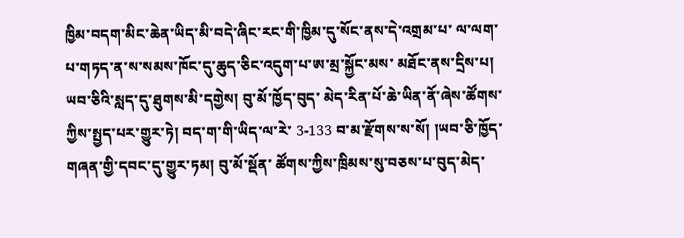ཁྱིམ་བདག་མིང་ཆེན་ཡིད་མི་བདེ་ཞིང་རང་གི་ཁྱིམ་དུ་སོང་ནས་དེ་འགྲམ་པ་ ལ་ལག་པ་གཏད་ན་ས་སམས་ཁོང་དུ་ཆུད་ཅིང་འདུག་པ་ཨ་མྲ་སྐྱོང་མས་ མཐོང་ནས་དྲིས་པ། ཡབ་ཅིའི་སླད་དུ་ཐུགས་མི་དགྱེས། བུ་མོ་ཁྱོད་བུད་ མེད་རིན་པོ་ཆེ་ཡིན་ནོ་ཞེས་ཚོགས་ཀྱིས་སྤྱད་པར་གྱུར་ཏེ། བད་ག་གི་ཡིད་ལ་རེ་ 3-133 བ་མ་རྫོགས་ས་སོ། །ཡབ་ཅི་ཁྱོད་གཞན་གྱི་དབང་དུ་གྱུར་ཏམ། བུ་མོ་སྡོན་ ཚོགས་ཀྱིས་ཁྲིམས་སུ་བཅས་པ་བུད་མེད་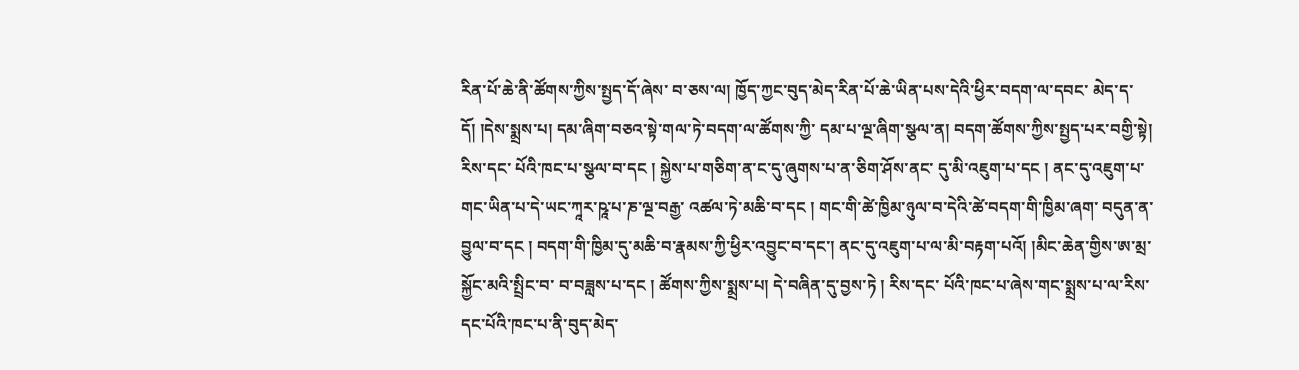རིན་པོ་ཆེ་ནི་ཚོགས་ཀྱིས་སྤྱད་དོ་ཞེས་ བ་ཅས་ལ། ཁྱོད་ཀྱང་བུད་མེད་རིན་པོ་ཆེ་ཡིན་པས་དེའི་ཕྱིར་བདག་ལ་དབང་ མེད་ད་དོ། །དེས་སྨྲས་པ། དམ་ཞིག་བཅའ་སྟེ་གལ་ཏེ་བདག་ལ་ཚོགས་ཀྱི་ དམ་པ་ལྔ་ཞིག་སྩལ་ན། བདག་ཚོགས་ཀྱིས་སྤྱད་པར་བགྱི་སྟེ། རིས་དང་ པོའི་ཁང་པ་སྩལ་བ་དང ། སྐྱེས་པ་གཅིག་ན་ང་དུ་ཞུགས་པ་ན་ཅིག་ཤོས་ནང་ དུ་མི་འཇུག་པ་དང ། ནང་དུ་འཇུག་པ་གང་ཡིན་པ་དེ་ཡང་ཀཱར་ཥཱ་པ་ཎ་ལྔ་བརྒྱ་ འཚལ་ཏེ་མཆི་བ་དང ། གང་གི་ཚེ་ཁྱིམ་ཉུལ་བ་དེའི་ཚེ་བདག་གི་ཁྱིམ་ཞག་ བདུན་ན་བྱུལ་བ་དང ། བདག་གི་ཁྱིམ་དུ་མཆི་བ་རྣམས་ཀྱི་ཕྱིར་འབྱུང་བ་དང་། ནང་དུ་འཇུག་པ་ལ་མི་བརྟག་པའོ། །མིང་ཆེན་གྱིས་ཨ་མྲ་སྐྱོང་མའི་སྤྲིང་བ་ བ་བཟླས་པ་དང ། ཚོགས་ཀྱིས་སྨྲས་པ། དེ་བཞིན་དུ་བྱས་ཏེ ། རིས་དང་ པོའི་ཁང་པ་ཞེས་གང་སྨྲས་པ་ལ་རིས་དང་པོའི་ཁང་པ་ནི་བུད་མེད་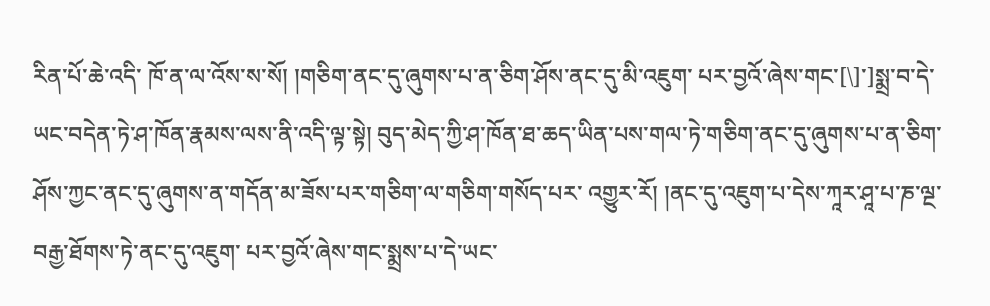རིན་པོ་ཆེ་འདི་ ཁོ་ན་ལ་འོས་ས་སོ། །གཅིག་ནང་དུ་ཞུགས་པ་ན་ཅིག་ཤོས་ནང་དུ་མི་འཇུག་ པར་བྱའོ་ཞེས་གང་[\]་]སྨྲ་བ་དེ་ཡང་བདེན་ཏེ་ཤ་ཁོན་རྣམས་ལས་ནི་འདི་ལྟ་སྟེ། བུད་མེད་ཀྱི་ཤ་ཁོན་ཐ་ཆད་ཡིན་པས་གལ་ཏེ་གཅིག་ནང་དུ་ཞུགས་པ་ན་ཅིག་ ཤོས་ཀྱང་ནང་དུ་ཞུགས་ན་གདོན་མ་ཟོས་པར་གཅིག་ལ་གཅིག་གསོད་པར་ འགྱུར་རོ། །ནང་དུ་འཇུག་པ་དེས་ཀཱར་ཤཱ་པ་ཎ་ལྔ་བརྒྱ་ཐོགས་ཏེ་ནང་དུ་འཇུག་ པར་བྱའོ་ཞེས་གང་སྨྲས་པ་དེ་ཡང་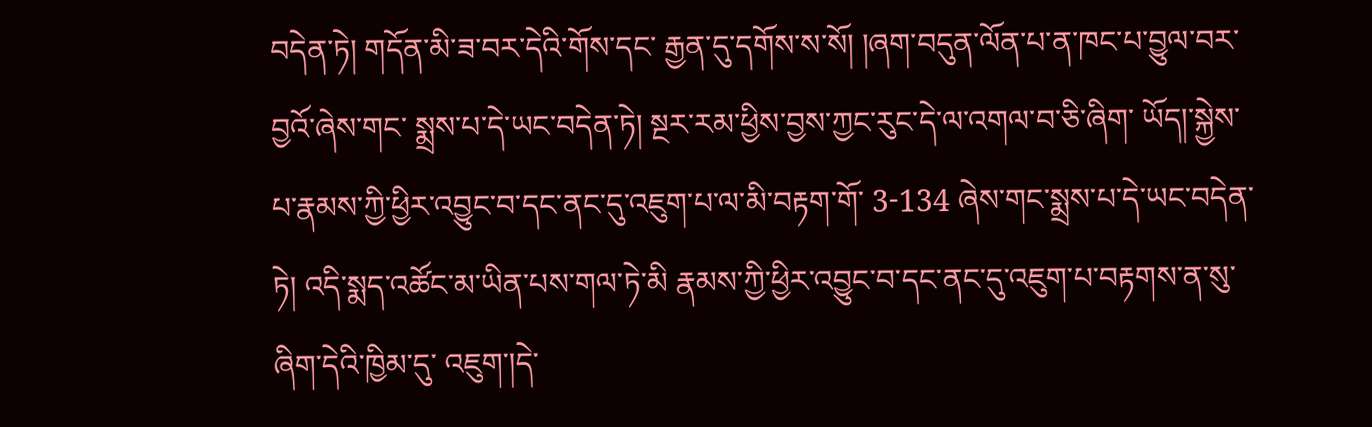བདེན་ཏེ། གདོན་མི་ཟ་བར་དེའི་གོས་དང་ རྒྱན་དུ་དགོས་ས་སོ། །ཞག་བདུན་ལོན་པ་ན་ཁང་པ་བྱུལ་བར་བྱའོ་ཞེས་གང་ སྨྲས་པ་དེ་ཡང་བདེན་ཏེ། སྔར་རམ་ཕྱིས་བྱས་ཀྱང་རུང་དེ་ལ་འགལ་བ་ཅི་ཞིག་ ཡོད།་སྐྱེས་པ་རྣམས་ཀྱི་ཕྱིར་འབྱུང་བ་དང་ནང་དུ་འཇུག་པ་ལ་མི་བརྟག་གོ་ 3-134 ཞེས་གང་སྨྲས་པ་དེ་ཡང་བདེན་ཏེ། འདི་སྨད་འཚོང་མ་ཡིན་པས་གལ་ཏེ་མི རྣམས་ཀྱི་ཕྱིར་འབྱུང་བ་དང་ནང་དུ་འཇུག་པ་བརྟགས་ན་སུ་ཞིག་དེའི་ཁྱིམ་དུ་ འཇུག་།དེ་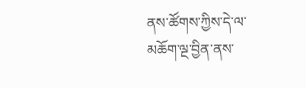ནས་ཚོགས་ཀྱིས་དེ་ལ་མཆོག་ལྔ་བྱིན་ནས་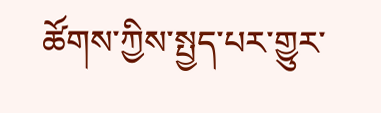ཚོགས་ཀྱིས་སྤྱད་པར་གྱུར་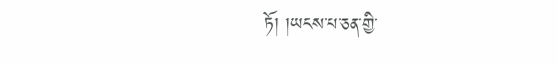ཏོ། །ཡངས་པ་ཅན་གྱི་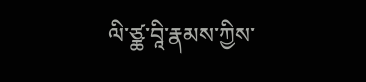ལི་ཙྪ་བཱི་རྣམས་ཀྱིས་